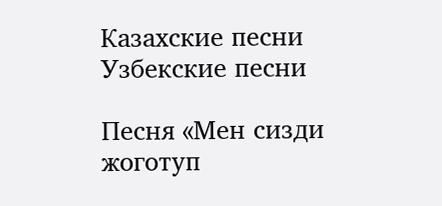Казахские песни Узбекские песни

Песня «Мен сизди жоготуп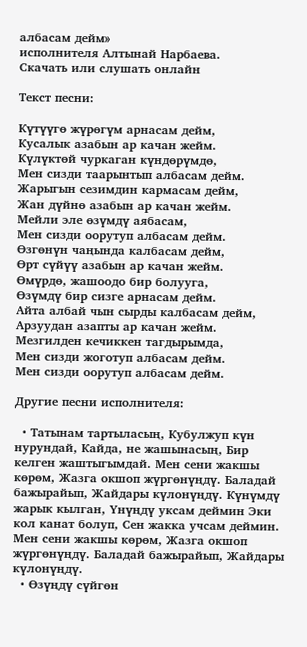албасам дейм»
исполнителя Алтынай Нарбаева.
Скачать или слушать онлайн

Текст песни:

Күтүүгө жүрөгүм арнасам дейм,
Кусалык азабын ар качан жейм.
Күлүктөй чуркаган күндөрүмдө,
Мен сизди таарынтып албасам дейм.
Жарыгын сезимдин кармасам дейм,
Жан дүйнө азабын ар качан жейм.
Мейли эле өзүмдү аябасам,
Мен сизди оорутуп албасам дейм.
Өзгөнүн чаңында калбасам дейм,
Өрт сүйүү азабын ар качан жейм.
Өмүрдө, жашоодо бир болууга,
Өзүмдү бир сизге арнасам дейм.
Айта албай чын сырды калбасам дейм,
Арзуудан азапты ар качан жейм.
Мезгилден кечиккен тагдырымда,
Мен сизди жоготуп албасам дейм.
Мен сизди оорутуп албасам дейм.

Другие песни исполнителя:

  • Татынам тартыласың, Кубулжуп күн нурундай, Кайда, не жашынасың, Бир келген жаштыгымдай. Мен сени жакшы көрөм, Жазга окшоп жүргөнүңдү. Баладай бажырайып, Жайдары күлонүңдү. Күнүмдү жарык кылган, Үнүңдү уксам деймин Эки кол канат болуп, Сен жакка учсам деймин. Мен сени жакшы көрөм, Жазга окшоп жүргөнүңдү. Баладай бажырайып, Жайдары күлонүңдү.
  • Өзүңдү сүйгөн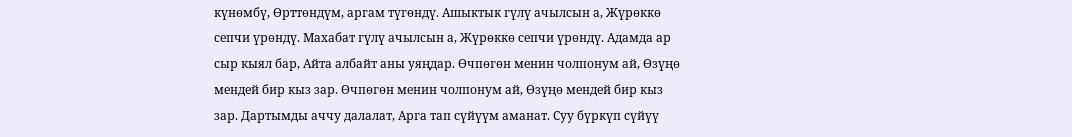күнөмбү, Өрттөндүм, аргам түгөндү. Ашыктык гүлү ачылсын а, Жүрөккө сепчи үрөндү. Махабат гүлү ачылсын а, Жүрөккө сепчи үрөндү. Адамда ар сыр кыял бар, Айта албайт аны уяңдар. Өчпөгөн менин чолпонум ай, Өзүңө мендей бир кыз зар. Өчпөгөн менин чолпонум ай, Өзүңө мендей бир кыз зар. Дартымды аччу далалат, Арга тап сүйүүм аманат. Суу бүркүп сүйүү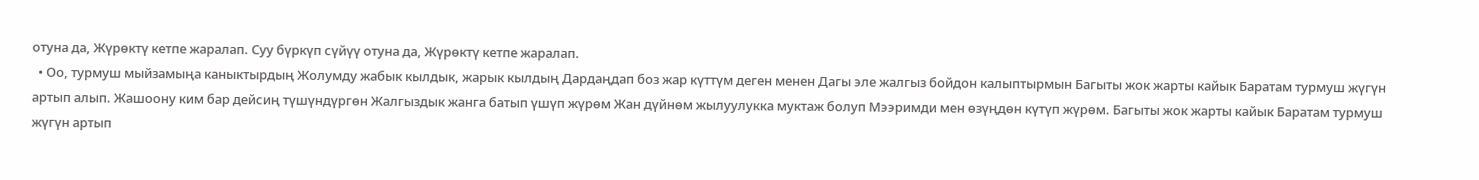отуна да, Жүрөктү кетпе жаралап. Суу бүркүп сүйүү отуна да, Жүрөктү кетпе жаралап.
  • Оо, турмуш мыйзамыңа каныктырдың Жолумду жабык кылдык, жарык кылдың Дардаңдап боз жар күттүм деген менен Дагы эле жалгыз бойдон калыптырмын Багыты жок жарты кайык Баратам турмуш жүгүн артып алып. Жашоону ким бар дейсиң түшүндүргөн Жалгыздык жанга батып үшүп жүрөм Жан дүйнөм жылуулукка муктаж болуп Мээримди мен өзүңдөн күтүп жүрөм. Багыты жок жарты кайык Баратам турмуш жүгүн артып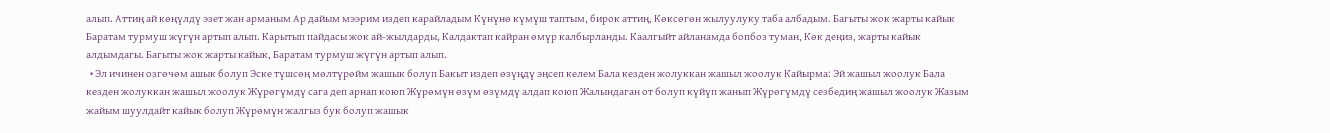алып. Аттиң ай көңүлдү эзет жан арманым Ар дайым мээрим издеп карайладым Күнүнө күмүш таптым, бирок аттиң, Көксөгөн жылуулуку таба албадым. Багыты жок жарты кайык Баратам турмуш жүгүн артып алып. Карытып пайдасы жок ай-жылдарды, Калдактап кайран өмүр калбырланды. Каалгыйт айланамда бопбоз туман, Көк деңиз, жарты кайык алдымдагы. Багыты жок жарты кайык, Баратам турмуш жүгүн артып алып.
  • Эл ичинен озгөчөм ашык болуп Эске түшсөң мөлтүрөйм жашык болуп Бакыт издеп өзүңдү эңсеп келем Бала кезден жолуккан жашыл жоолук Кайырма: Эй жашыл жоолук Бала кезден жолуккан жашыл жоолук Жүрөгүмдү сага деп арнап коюп Жүрөмүн өзүм өзүмдү алдап коюп Жалындаган от болуп күйүп жанып Жүрөгүмдү сезбедиң жашыл жоолук Жазым жайым шуулдайт кайык болуп Жүрөмүн жалгыз бук болуп жашык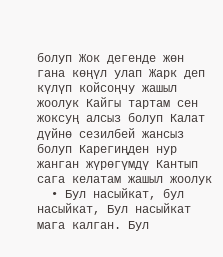болуп Жок дегенде жөн гана көңүл улап Жарк деп күлүп койсоңчу жашыл жоолук Кайгы тартам сен жоксуң алсыз болуп Калат дүйнө сезилбей жансыз болуп Карегиңден нур жанган жүрөгүмдү Кантып сага келатам жашыл жоолук
  • Бул насыйкат, бул насыйкат, Бул насыйкат мага калган. Бул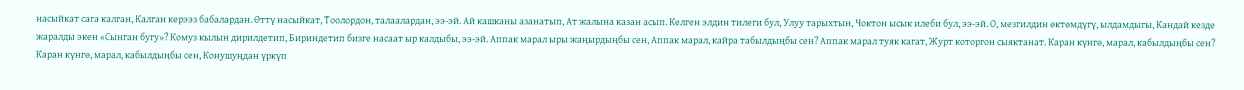насыйкат сага калган, Калган керээз бабалардан. Өттү насыйкат, Тоолордон, талаалардан, ээ-эй. Ай кашканы азанатып, Ат жалына казан асып. Келген элдин тилеги бул, Улуу тарыхтын, Чоктон ысык илеби бул, ээ-эй. О, мезгилдин өктөмдүгү, ылдамдыгы, Кандай кезде жаралды экен «Сынган бугу»? Комуз кылын дирилдетип, Бириндетип бизге насаат ыр калдыбы, ээ-эй. Аппак марал ыры жаңырдыңбы сен, Аппак марал, кайра табылдыңбы сен? Аппак марал туяк кагат, Журт которгон сыяктанат. Каран күнгө, марал, кабылдыңбы сен? Каран күнгө, марал, кабылдыңбы сен, Конушуңдан үркүп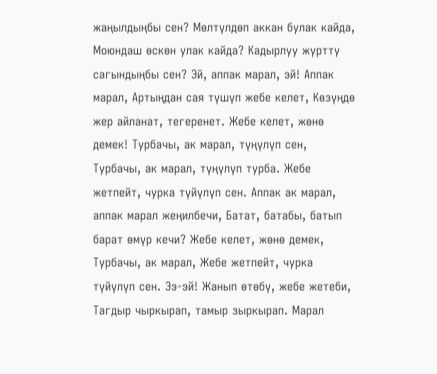жаңылдыңбы сен? Мөлтүлдөп аккан булак кайда, Моюндаш өскөн улак кайда? Кадырлуу журтту сагындыңбы сен? Эй, аппак марал, эй! Аппак марал, Артыңдан сая түшүп жебе келет, Көзүңдө жер айланат, тегеренет. Жебе келет, жөнө демек! Турбачы, ак марал, түңүлүп сен, Турбачы, ак марал, түңүлүп турба. Жебе жетпейт, чурка түйүлүп сен. Аппак ак марал, аппак марал жеңилбечи, Батат, батабы, батып барат өмүр кечи? Жебе келет, жөнө демек, Турбачы, ак марал, Жебе жетпейт, чурка түйүлүп сен. Ээ-эй! Жанып өтөбү, жебе жетеби, Тагдыр чыркырап, тамыр зыркырап. Марал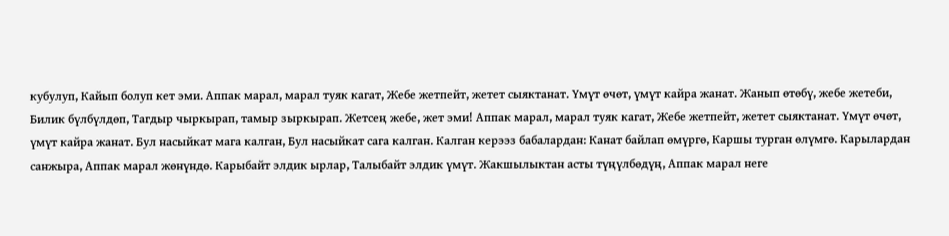кубулуп, Кайып болуп кет эми. Аппак марал, марал туяк кагат, Жебе жетпейт, жетет сыяктанат. Үмүт өчөт, үмүт кайра жанат. Жанып өтөбү, жебе жетеби, Билик бүлбүлдөп, Тагдыр чыркырап, тамыр зыркырап. Жетсең жебе, жет эми! Аппак марал, марал туяк кагат, Жебе жетпейт, жетет сыяктанат. Үмүт өчөт, үмүт кайра жанат. Бул насыйкат мага калган, Бул насыйкат сага калган. Калган керээз бабалардан: Канат байлап өмүргө, Каршы турган өлүмгө. Карылардан санжыра, Аппак марал жөнүндө. Карыбайт элдик ырлар, Талыбайт элдик үмүт. Жакшылыктан асты түңүлбөдүң, Аппак марал неге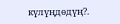күлүңдөдүң?.